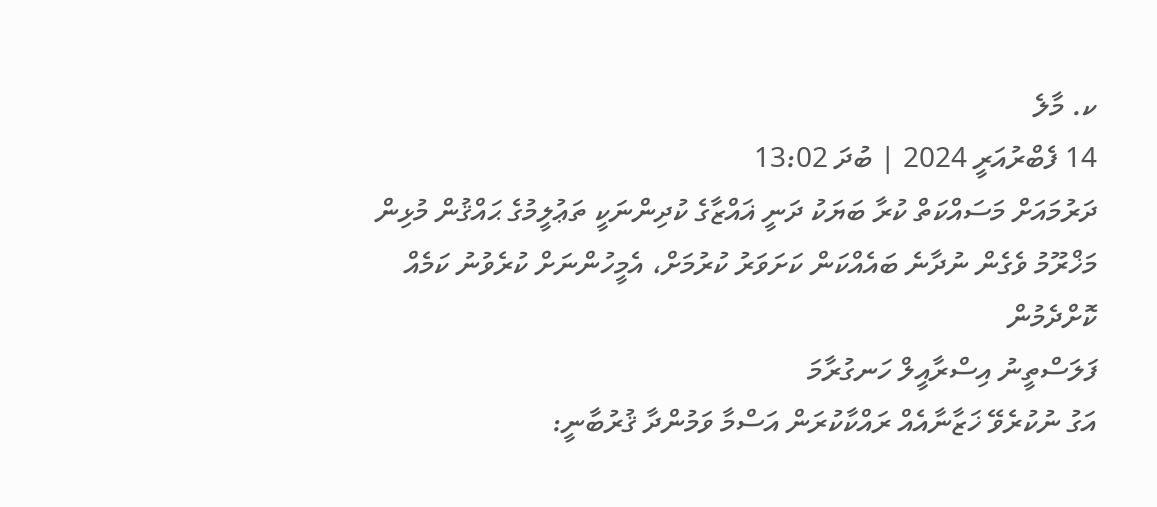ކ. މާލެ
14 ފެބްރުއަރީ 2024 | ބުދަ 13:02
ދަރުމައަށް މަސައްކަތް ކުރާ ބަޔަކު ދަނީ ޣައްޒާގެ ކުދިންނަކީ ތަޢުލީމުގެ ޙައްޤުން މުޅިން މަޚްރޫމު ވެގެން ނުދާނެ ބައެއްކަން ކަށަވަރު ކުރުމަށް، އެމީހުންނަށް ކުރެވުނު ކަމެއް ކޮށްދެމުން
ފަލަސްތީނު އިސްރާއީލް ހަނގުރާމަ
އަގު ނުކުރެވޭ ޚަޒާނާއެއް ރައްކާކުރަން އަސްމާ ވަމުންދާ ޤުރުބާނީ: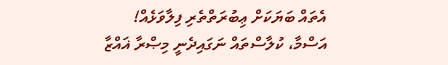އެތައް ބަޔަކަށް ޢިބުރަތްތެރި ފިލާވަޅެއް!
އަސްމާ، ކުލާސްތައް ނަގައިދެނީ މިޞްރާ ޣައްޒާ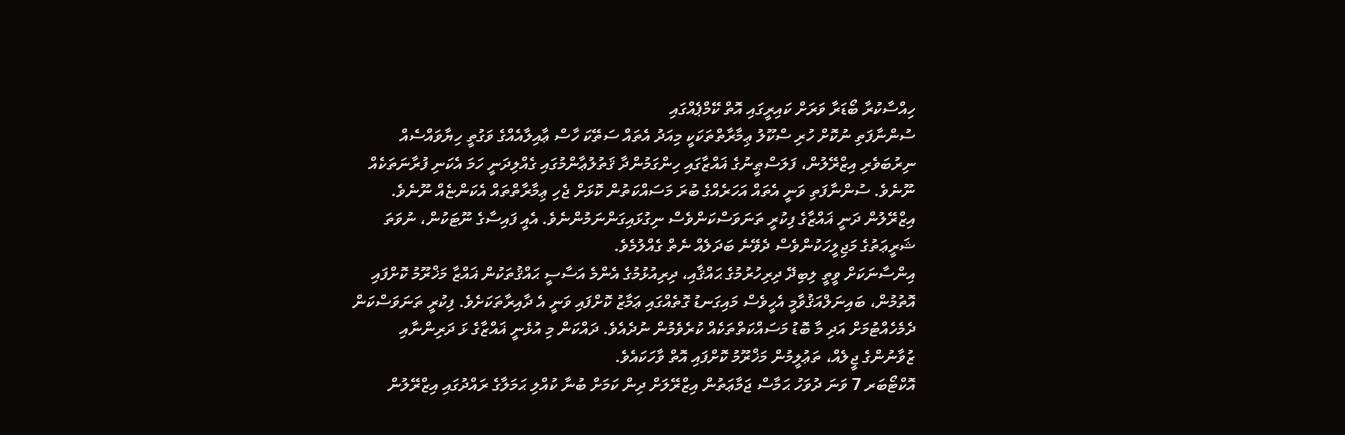ހިއްސާކުރާ ބޯޑަރާ ވަރަށް ކައިރީގައި އޮތް ކޭމްޕެއްގައި
ސުންނާފަތި ނުކޮށް ހުރި ސްކޫލު ޢިމާރާތްތަކަކީ މިއަދު އެތައް ސަތޭކަ ހާސް ޢާއިލާއެއްގެ ވަގުތީ ހިޔާވައްސެއް
ނިރުބަވެރި އިޒްރޭލުން، ފަލަސްޠީނުގެ ޣައްޒާގައި ހިންގަމުންދާ ޤަތުލުޢާންމުގައި ގެއްލިދަނީ ހަމަ އެކަނި ފުރާނަތަކެއް ނޫނެވެ. ސުންނާފަތި ވަނީ އެތައް އަހަރެއްގެ ބުރަ މަސައްކަތުން ކޮޅަށް ޖެހި ޢިމާރާތްތައް އެކަންޏެއް ނޫނެވެ. އިޒްރޭލުން ދަނީ ޣައްޒާގެ ފިކުރީ ތަނަވަސްކަންވެސް ނިގުޅައިގަންނަމުންނެވެ. އެއީ ފައިސާގެ ނޫޓަކުން، ނުވަތަ ޝަރީޢަތުގެ މަޖިލީހަކުންވެސް ދެވޭނެ ބަދަލެއް ނެތް ގެއްލުމެވެ.
އިންސާނަކަށް ވީތީ ލިބިދޭ ދިރިހުރުމުގެ ޙައްޤާއި، ދިރިއުޅުމުގެ އެންމެ އަސާސީ ޙައްޤުތަކުން ޣައްޒާ މަޚްރޫމު ކޮށްފައި އޮތުމުން، ބައިނަލްއަޤުވާމީ އެހީވެސް މައިގަނޑު ގޮތެއްގައި ޢަމާޒު ކޮށްފައި ވަނީ އެ ދާއިރާތަކަށެވެ. ފިކުރީ ތަނަވަސްކަން ދެމެހެއްޓުމަށް އަދި މާ ބޮޑު މަސައްކަތްތަކެއް ކުރެވެމުން ނުދެއެވެ. ދައްކަން މި އުޅެނީ ޣައްޒާގެ ޅަ ދަރިންނާއި ޒުވާނުންގެ ޖީލެއް، ތަޢުލީމުން މަޚްރޫމު ކޮށްފައި އޮތް ވާހަކައެވެ.
އޮކްޓޯބަރ 7 ވަނަ ދުވަހު ޙަމާސް ޖަމާޢަތުން އިޒްރޭލަށް ދިން ކަމަށް ބުނާ ކުއްލި ޙަމަލާގެ ރައްދުގައި އިޒްރޭލުން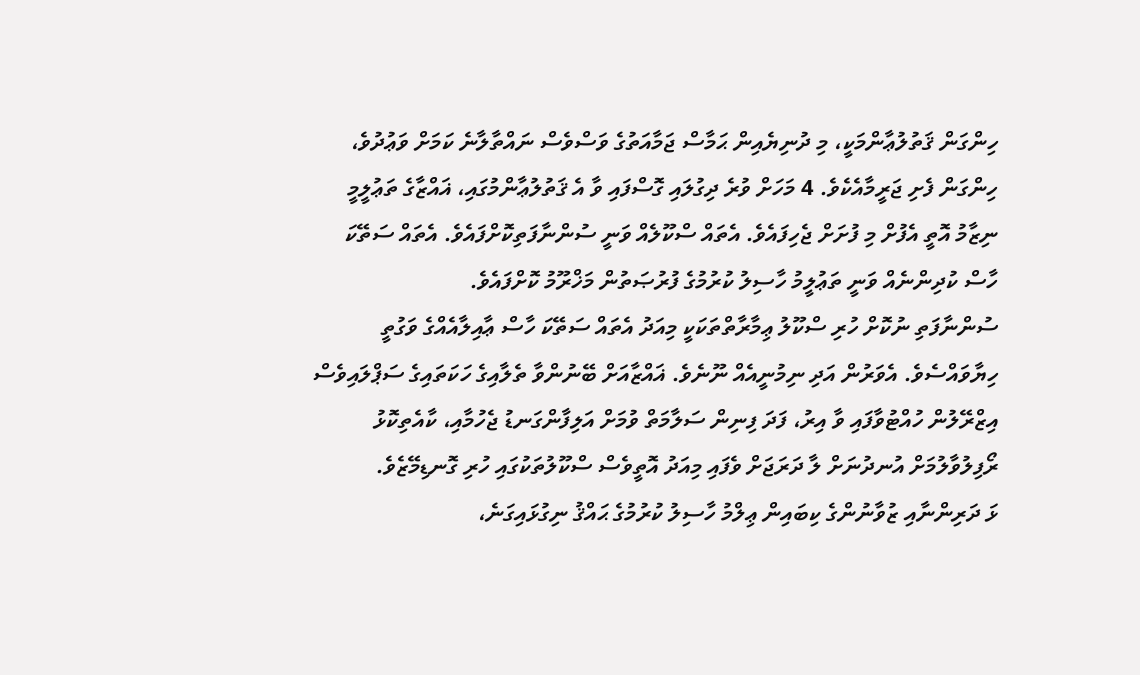ހިންގަން ޤަތުލުޢާންމަކީ، މި ދުނިޔެއިން ޙަމާސް ޖަމާއަތުގެ ވަސްވެސް ނައްތާލާނެ ކަމަށް ވަޢުދުވެ، ހިންގަން ފެށި ޖަރީމާއެކެވެ. 4 މަހަށް ވުރެ ދިގުލައި ގޮސްފައި ވާ އެ ޤަތުލުޢާންމުގައި، ޣައްޒާގެ ތަޢުލީމީ ނިޒާމު އޮތީ އެފުށް މި ފުށަށް ޖެހިފައެވެ. އެތައް ސްކޫލެއް ވަނީ ސުންނާފަތިކޮށްފައެވެ. އެތައް ސަތޭކަ ހާސް ކުދިންނެއް ވަނީ ތަޢުލީމު ހާސިލު ކުރުމުގެ ފުރުޞަތުން މަޚްރޫމު ކޮށްފައެވެ.
ސުންނާފަތި ނުކޮށް ހުރި ސްކޫލު ޢިމާރާތްތަކަކީ މިއަދު އެތައް ސަތޭކަ ހާސް ޢާއިލާއެއްގެ ވަގުތީ ހިޔާވައްސެވެ. އެވަރުން އަދި ނިމުނީއެއް ނޫނެވެ. ޣައްޒާއަށް ބޭނުންވާ ތެލާއިގެ ހަކަތައިގެ ސަޕްލައިވެސް އިޒްރޭލުން ހުއްޓުވާފައި ވާ އިރު، ފަދަ ފިނިން ސަލާމަތް ވުމަށް އަލިފާންގަނޑު ޖެހުމާއި، ކާއެތިކޮޅު ރޯފިލުވާލުމަށް އުނދުނަށް ލާ ދަރަޖަށް ވެފައި މިއަދު އޮތީވެސް ސްކޫލުތަކުގައި ހުރި ގޮނޑިމޭޒެވެ.
ޅަ ދަރިންނާއި ޒުވާނުންގެ ކިބައިން ޢިލްމު ހާސިލު ކުރުމުގެ ޙައްޤު ނިގުޅައިގަނެ،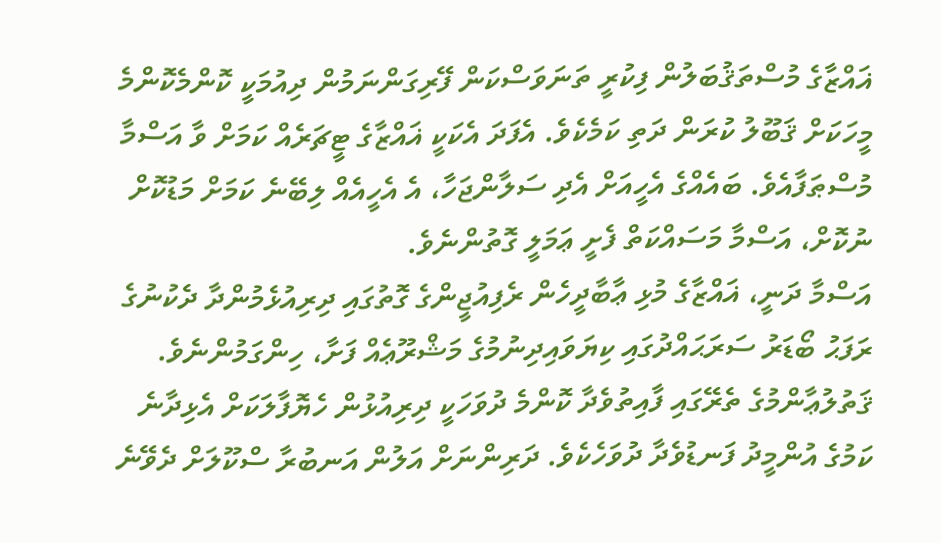ޣައްޒާގެ މުސްތަޤުބަލުން ފިކުރީ ތަނަވަސްކަން ފޭރިގަންނަމުން ދިއުމަކީ ކޮންމެކޮންމެ މީހަކަށް ޤަބޫލު ކުރަން ދަތި ކަމެކެވެ. އެފަދަ އެކަކީ ޣައްޒާގެ ޓީޗަރެއް ކަމަށް ވާ އަސްމާ މުސްޠަފާއެވެ. ބައެއްގެ އެހީއަށް އެދި ސަލާންޖަހާ، އެ އެހީއެއް ލިބޭނެ ކަމަށް މަޑުކޮށް ނުކޮށް، އަސްމާ މަސައްކަތް ފެށީ ޢަމަލީ ގޮތުންނެވެ.
އަސްމާ ދަނީ، ޣައްޒާގެ މުޅި ޢާބާދީހެން ރެފިއުޖީންގެ ގޮތުގައި ދިރިއުޅެމުންދާ ދެކުނުގެ ރަފަޙު ބޯޑަރު ސަރަޙައްދުގައި ކިޔަވައިދިނުމުގެ މަޝްރޫޢެއް ފަށާ، ހިންގަމުންނެވެ.
ޤަތުލުޢާންމުގެ ތެރޭގައި ފާއިތުވެދާ ކޮންމެ ދުވަހަކީ ދިރިއުޅުން ހެޔޮފާލަކަށް އެޅިދާނެ ކަމުގެ އުންމީދު ފަނޑުވެދާ ދުވަހެކެވެ. ދަރިންނަށް އަލުން އަނބުރާ ސްކޫލަށް ދެވޭނެ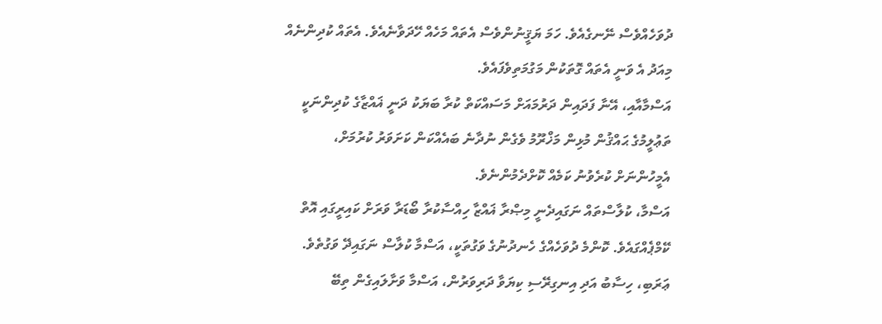ދުވަހެއްވެސް ނޭނގެއެވެ. ހަމަ ޔަޤީނުންވެސް އެތައް މަހެއް ހޭދަވާނެއެވެ. އެތައް ކުދިންނެއް މިއަދު އެ ވަނީ އެތައް ގޮތަކުން މަގުމަތިވެފައެވެ.
އަސްމާއާއި، އޭނާ ފަދައިން ދަރުމައަށް މަސައްކަތް ކުރާ ބަޔަކު ދަނީ ޣައްޒާގެ ކުދިންނަކީ ތަޢުލީމުގެ ޙައްޤުން މުޅިން މަޚްރޫމު ވެގެން ނުދާނެ ބައެއްކަން ކަށަވަރު ކުރުމަށް، އެމީހުންނަށް ކުރެވުނު ކަމެއް ކޮށްދެމުންނެވެ.
އަސްމާ، ކުލާސްތައް ނަގައިދެނީ މިޞްރާ ޣައްޒާ ހިއްސާކުރާ ބޯޑަރާ ވަރަށް ކައިރީގައި އޮތް ކޭމްޕެއްގައެވެ. ކޮންމެ ދުވަހެއްގެ ހެނދުނުގެ ވަގުތަކީ، އަސްމާ ކުލާސް ނަގައިދޭ ވަގުތެވެ. ޢަރަބި، ހިސާބު އަދި އިނގިރޭސި ކިޔަވާ ދަރިވަރުން، އަސްމާ ވަށާލައިގެން ތިބޭ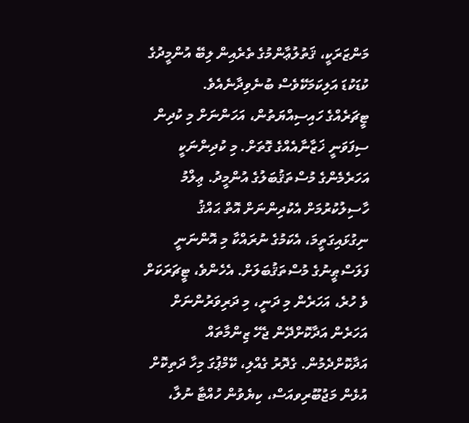މަންޒަރަކީ، ޤަތުލުޢާންމުގެ ތެރެއިން ލިބޭ އުންމީދުގެ ކުޑަކުޑަ އަލިކަމަކޭވެސް ބުނެވިދާނެއެވެ.
ޓީޗަރެއްގެ ހައިސިއްޔަތުން، އަހަންނަށް މި ކުދިން ސިފަވަނީ ޚަޒާނާއެއްގެ ގޮތަށް. މި ކުދިންނަކީ އަހަރެމެންގެ މުސްތަޤުބަލުގެ އުންމީދު. ޢިލްމު ހާސިލުކުރުމަށް އެކުދިންނަށް އޮތް ޙައްޤު ނިގުޅައިގަތީމަ، އެކަމުގެ ނުރައްކާ މި އޮންނަނީ ފަލަސްޠީނުގެ މުސްތަޤުބަލަށް. އެހެންވެ، ޓީޗަރަކަށް ވެ ހުރެ، އަހަރެން މި ދަނީ، މި ދަރިވަރުންނަށް އަހަރެން އަދާކޮށްދޭން ޖެހޭ ޒިންމާތައް އަދާކޮށްދެމުން. ގެދޮރު ގެއްލި، ކޭމްޕުގަ މިހާ ދަތިކޮށް އުޅެން މަޖުބޫރިވއަސް، ކިޔެވުން ހުއްޓާ ނުލާ،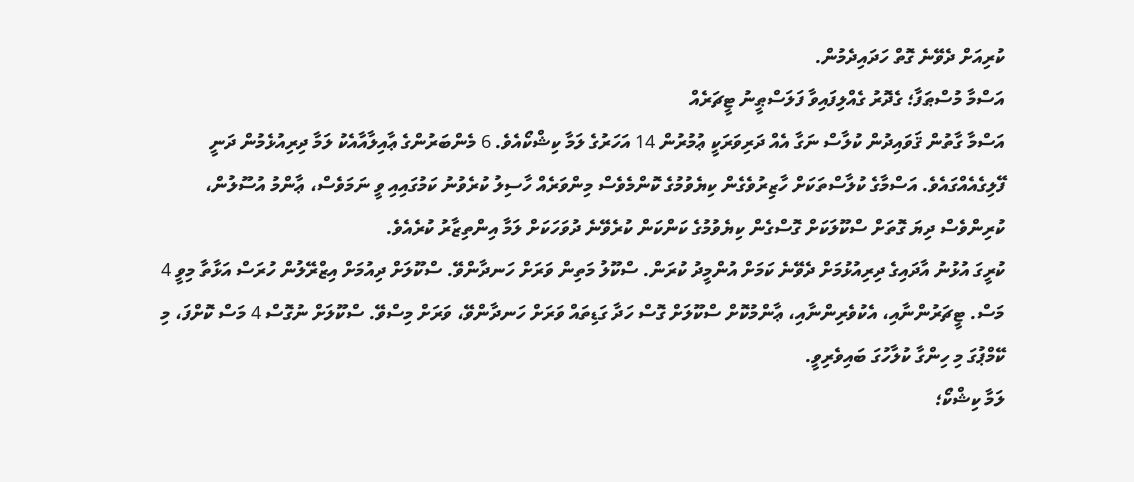ކުރިއަށް ދެވޭނެ ގޮތް ހަދައިދެމުން.
އަސްމާ މުސްޠަފާ؛ ގެދޮރު ގެއްލިފައިވާ ފަލަސްޠީނު ޓީޗަރެއް
އަސްމާ ގާތުން ޤަވައިދުން ކުލާސް ނަގާ އެއް ދަރިވަރަކީ ޢުމުރުން 14 އަހަރުގެ ލަމާ ކިޝްކޯއެވެ. 6 މެންބަރުންގެ ޢާއިލާއާއެކު ލަމާ ދިރިއުޅެމުން ދަނީ ފޭލިގެއެއްގައެވެ. އަސްމާގެ ކުލާސްތަކަށް ހާޒިރުވެގެން ކިޔެވުމުގެ ކޮންމެވެސް މިންވަރެއް ހާސިލު ކުރެވުނު ކަމުގައިއި ވީ ނަމަވެސް، ޢާންމު އުސޫލުން، ކުރިންވެސް ދިޔަ ގޮތަށް ސްކޫލަކަށް ގޮސްގެން ކިޔެވުމުގެ ކަންކަން ކުރެވޭނެ ދުވަހަކަށް ލަމާ އިންތިޒާރު ކުރެއެވެ.
ކުރީގަ އުޅުނު އާދައިގެ ދިރިއުޅުމަށް ދެވޭނެ ކަމަށް އުންމީދު ކުރަން. ސްކޫލު މަތިން ވަރަށް ހަނދާންވޭ. ސްކޫލަށް ދިއުމަށް އިޒްރޭލުން ހުރަސް އަޅާތާ މިވީ 4 މަސް. ޓީޗަރުންނާއި، އެކުވެރިންނާއި، ޢާންމުކޮށް ސްކޫލަށް ގޮސް ހަދާ ގަޑިތައް ވަރަށް ހަނދާންވޭ، ވަރަށް މިސްވޭ. ސްކޫލަށް ނުގޮސް 4 މަސް ކޮށްފަ، މި ކޭމްޕުގަ މި ހިންގާ ކުލާހުގަ ބައިވެރިވީ.
ލަމާ ކިޝްކޯ؛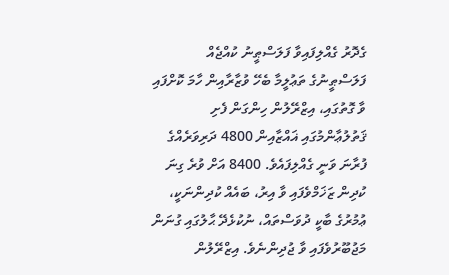ގެދޮރު ގެއްލިފައިވާ ފަލަސްޠީނު ކުއްޖެއް
ފަލަސްޠީނުގެ ތަޢުލީމާ ބެހޭ ވުޒާރާއިން ހާމަ ކޮށްފައި ވާ ގޮތުގައި، އިޒްރޭލުން ހިންގަން ފެށި ޤަތުލުޢާންމުގައި ޣައްޒާއިން 4800 ދަރިވަރެއްގެ ފުރާނަ ވަނީ ގެއްލިފައެވެ. 8400 އަށް ވުރެ ގިނަ ކުދިން ޒަޚަމްވެފައި ވާ އިރު، ބައެއް ކުދިންނަކީ، ޢުމުރުގެ ބާކީ ދުވަސްތައް، ނުކުޅެދޭ ޙާލުގައި ގުނަން މަޖުބޫރުވެފައި ވާ ޖުދިންނެވެ. އިޒްރޭލުން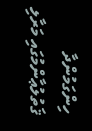ހިންގަމުންދާ ޤަތުލުޢާންމުގައި މަރާލި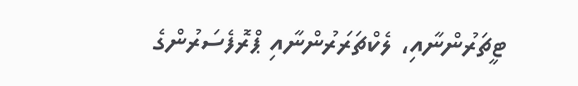ޓީޗަރުންނާއި، ލެކްޗަރަރުންނާއި ޕްރޮފެސަރުންގެ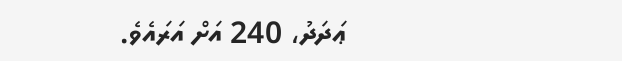ޢަދަދު، 240 އަށް އަރައެވެ.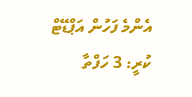އެންމެ ފަހުން އަޕްޑޭޓް ކުރީ: 3 ހަފްތާ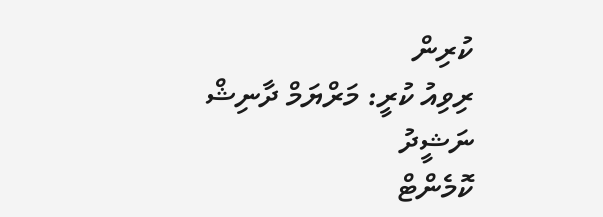ކުރިން
ރިވިއު ކުރީ: މަރްޔަމް ދާނިޝް ނަޝީދު
ކޮމެންޓް